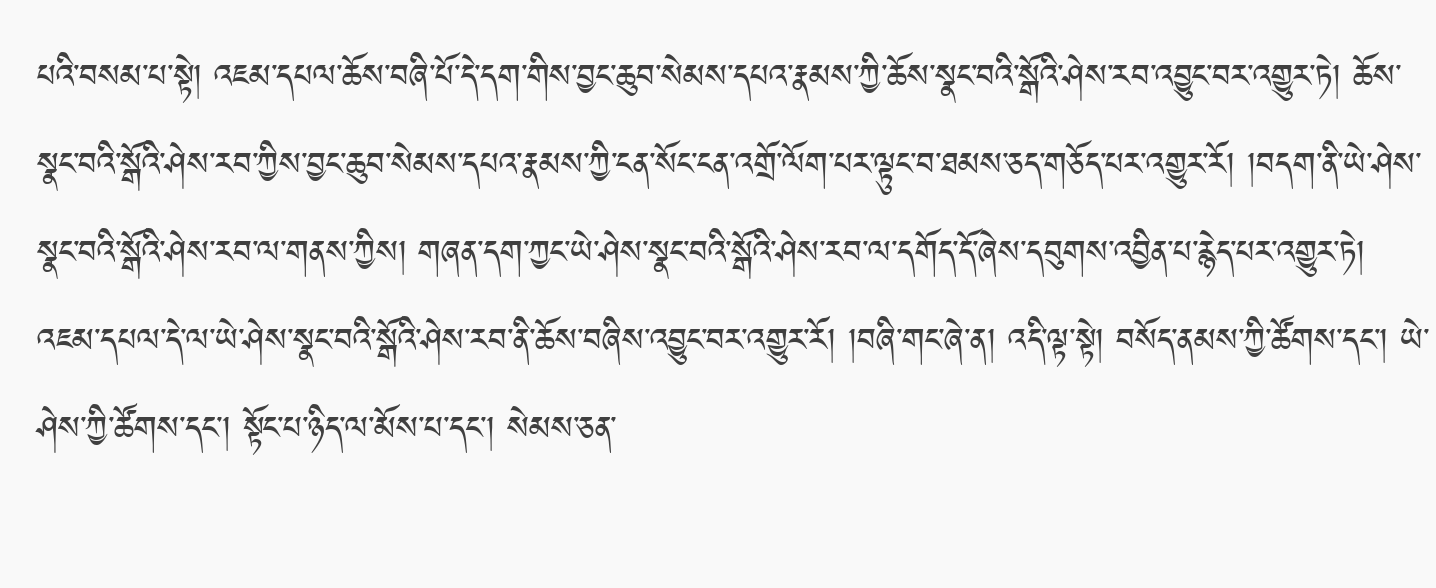པའི་བསམ་པ་སྟེ། འཇམ་དཔལ་ཆོས་བཞི་པོ་དེ་དག་གིས་བྱང་ཆུབ་སེམས་དཔའ་རྣམས་ཀྱི་ཆོས་སྣང་བའི་སྒོའི་ཤེས་རབ་འབྱུང་བར་འགྱུར་ཏེ། ཆོས་སྣང་བའི་སྒོའི་ཤེས་རབ་ཀྱིས་བྱང་ཆུབ་སེམས་དཔའ་རྣམས་ཀྱི་ངན་སོང་ངན་འགྲོ་ལོག་པར་ལྟུང་བ་ཐམས་ཅད་གཅོད་པར་འགྱུར་རོ། །བདག་ནི་ཡེ་ཤེས་སྣང་བའི་སྒོའི་ཤེས་རབ་ལ་གནས་ཀྱིས། གཞན་དག་ཀྱང་ཡེ་ཤེས་སྣང་བའི་སྒོའི་ཤེས་རབ་ལ་དགོད་དོ་ཞེས་དབུགས་འབྱིན་པ་རྙེད་པར་འགྱུར་ཏེ། འཇམ་དཔལ་དེ་ལ་ཡེ་ཤེས་སྣང་བའི་སྒོའི་ཤེས་རབ་ནི་ཆོས་བཞིས་འབྱུང་བར་འགྱུར་རོ། །བཞི་གང་ཞེ་ན། འདི་ལྟ་སྟེ། བསོད་ནམས་ཀྱི་ཚོགས་དང་། ཡེ་ཤེས་ཀྱི་ཚོགས་དང་། སྟོང་པ་ཉིད་ལ་མོས་པ་དང་། སེམས་ཅན་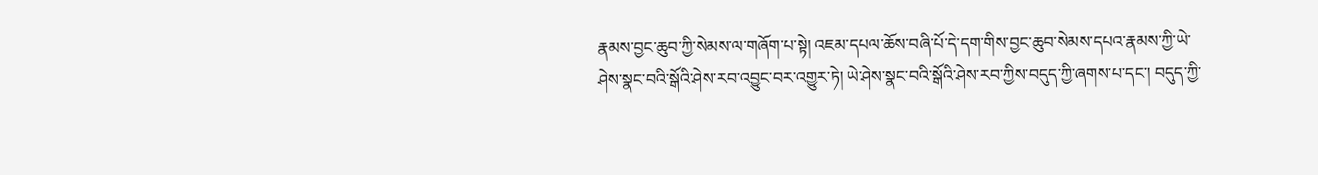རྣམས་བྱང་ཆུབ་ཀྱི་སེམས་ལ་གཞོག་པ་སྟེ། འཇམ་དཔལ་ཆོས་བཞི་པོ་དེ་དག་གིས་བྱང་ཆུབ་སེམས་དཔའ་རྣམས་ཀྱི་ཡེ་ཤེས་སྣང་བའི་སྒོའི་ཤེས་རབ་འབྱུང་བར་འགྱུར་ཏེ། ཡེ་ཤེས་སྣང་བའི་སྒོའི་ཤེས་རབ་ཀྱིས་བདུད་ཀྱི་ཞགས་པ་དང་། བདུད་ཀྱི་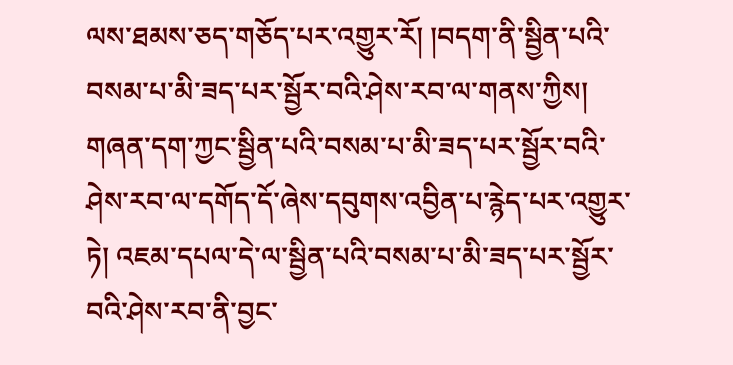ལས་ཐམས་ཅད་གཅོད་པར་འགྱུར་རོ། །བདག་ནི་སྦྱིན་པའི་བསམ་པ་མི་ཟད་པར་སྦྱོར་བའི་ཤེས་རབ་ལ་གནས་ཀྱིས། གཞན་དག་ཀྱང་སྦྱིན་པའི་བསམ་པ་མི་ཟད་པར་སྦྱོར་བའི་ཤེས་རབ་ལ་དགོད་དོ་ཞེས་དབུགས་འབྱིན་པ་རྙེད་པར་འགྱུར་ཏེ། འཇམ་དཔལ་དེ་ལ་སྦྱིན་པའི་བསམ་པ་མི་ཟད་པར་སྦྱོར་བའི་ཤེས་རབ་ནི་བྱང་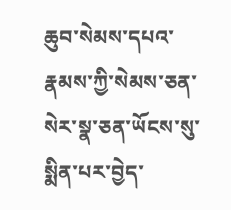ཆུབ་སེམས་དཔའ་རྣམས་ཀྱི་སེམས་ཅན་སེར་སྣ་ཅན་ཡོངས་སུ་སྨིན་པར་བྱེད་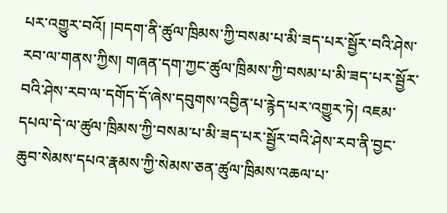པར་འགྱུར་བའོ། །བདག་ནི་ཚུལ་ཁྲིམས་ཀྱི་བསམ་པ་མི་ཟད་པར་སྦྱོར་བའི་ཤེས་རབ་ལ་གནས་ཀྱིས། གཞན་དག་ཀྱང་ཚུལ་ཁྲིམས་ཀྱི་བསམ་པ་མི་ཟད་པར་སྦྱོར་བའི་ཤེས་རབ་ལ་དགོད་དོ་ཞེས་དབུགས་འབྱིན་པ་རྙེད་པར་འགྱུར་ཏེ། འཇམ་དཔལ་དེ་ལ་ཚུལ་ཁྲིམས་ཀྱི་བསམ་པ་མི་ཟད་པར་སྦྱོར་བའི་ཤེས་རབ་ནི་བྱང་ཆུབ་སེམས་དཔའ་རྣམས་ཀྱི་སེམས་ཅན་ཚུལ་ཁྲིམས་འཆལ་པ་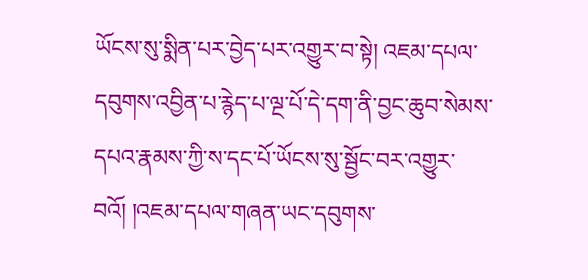ཡོངས་སུ་སྨིན་པར་བྱེད་པར་འགྱུར་བ་སྟེ། འཇམ་དཔལ་དབུགས་འབྱིན་པ་རྙེད་པ་ལྔ་པོ་དེ་དག་ནི་བྱང་ཆུབ་སེམས་དཔའ་རྣམས་ཀྱི་ས་དང་པོ་ཡོངས་སུ་སྦྱོང་བར་འགྱུར་བའོ། །འཇམ་དཔལ་གཞན་ཡང་དབུགས་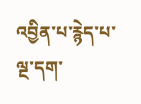འབྱིན་པ་རྙེད་པ་ལྔ་དག་